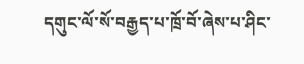དགུང་ལོ་སོ་བརྒྱད་པ་ཁྲོ་བོ་ཞེས་པ་ཤིང་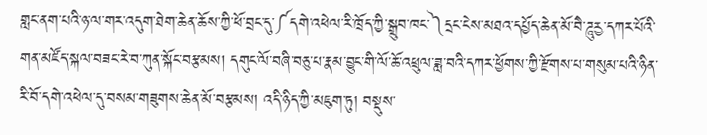གླང་ནག་པའི་ཉ་ལ་གར་འདུག་ཐེག་ཆེན་ཆོས་ཀྱི་ཕོ་བྲང་དུ་༼དགེ་འཕེལ་རི་ཁྲོད་ཀྱི་སྒྲུབ་ཁང་༽དྲང་ངེས་མཐའ་དཔྱོད་ཆེན་མོ་བཻ་ཌཱུརྱ་དཀར་པོའི་གན་མཛོད་སྐལ་བཟང་རེ་བ་ཀུན་སྐོང་བརྩམས། དགུང་ལོ་བཞི་བཅུ་པ་རྣམ་བྱུང་གི་ལོ་ཆོ་འཕྲུལ་ཟླ་བའི་དཀར་ཕྱོགས་ཀྱི་རྫོགས་པ་གསུམ་པའི་ཉིན་རི་བོ་དགེ་འཕེལ་དུ་བསམ་གཟུགས་ཆེན་མོ་བརྩམས། འདི་ཉིད་ཀྱི་མཇུག་ཏུ། བསྡུས་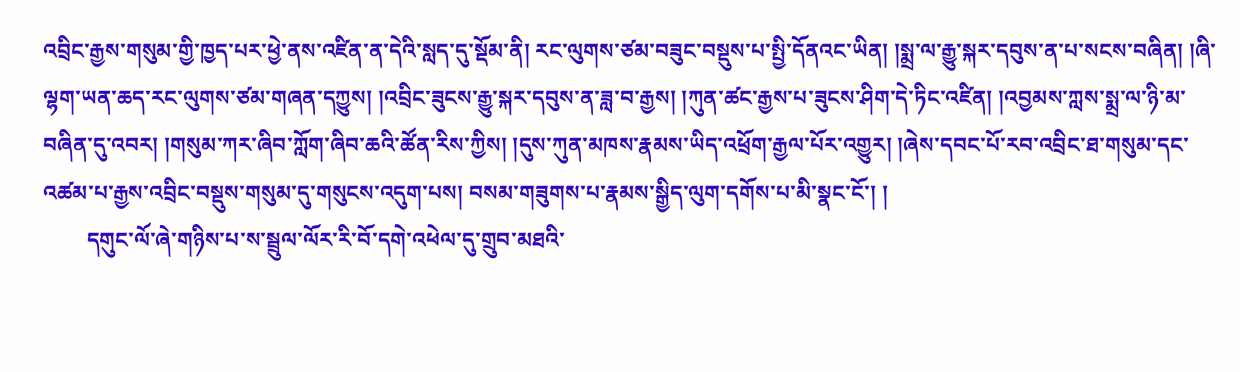འབྲིང་རྒྱས་གསུམ་གྱི་ཁྱད་པར་ཕྱེ་ནས་འཛིན་ན་དེའི་སླད་དུ་སྡོམ་ནི། རང་ལུགས་ཙམ་བཟུང་བསྡུས་པ་སྤྱི་དོནའང་ཡིན། །སྨྲ་ལ་རྒྱུ་སྐར་དབུས་ན་པ་སངས་བཞིན། །ཞི་ལྷག་ཡན་ཆད་རང་ལུགས་ཙམ་གཞན་དཀྱུས། །འབྲིང་ཟུངས་རྒྱུ་སྐར་དབུས་ན་ཟླ་བ་རྒྱས། །ཀུན་ཚང་རྒྱས་པ་ཟུངས་ཤིག་དེ་ཏིང་འཛིན། །འབྱམས་ཀླས་སྨྲ་ལ་ཉི་མ་བཞིན་དུ་འབར། །གསུམ་ཀར་ཞིབ་ཀློག་ཞིབ་ཆའི་ཚོན་རིས་ཀྱིས། །དུས་ཀུན་མཁས་རྣམས་ཡིད་འཕྲོག་རྒྱལ་པོར་འགྱུར། །ཞེས་དབང་པོ་རབ་འབྲིང་ཐ་གསུམ་དང་འཚམ་པ་རྒྱས་འབྲིང་བསྡུས་གསུམ་དུ་གསུངས་འདུག་པས། བསམ་གཟུགས་པ་རྣམས་སྒྱིད་ལུག་དགོས་པ་མི་སྣང་ངོ་། །
        དགུང་ལོ་ཞེ་གཉིས་པ་ས་སྦྲུལ་ལོར་རི་བོ་དགེ་འཕེལ་དུ་གྲུབ་མཐའི་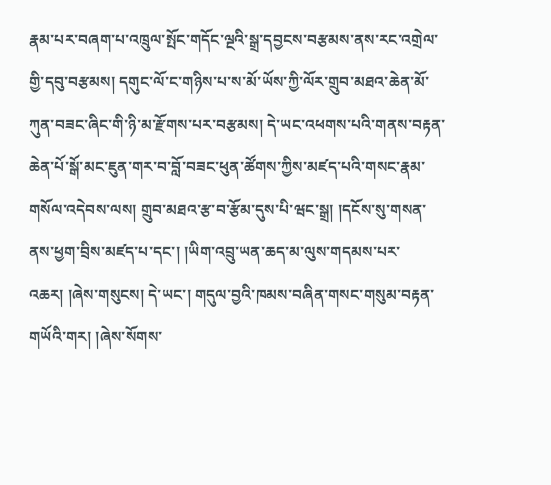རྣམ་པར་བཞག་པ་འཁྲུལ་སྤོང་གདོང་ལྔའི་སྒྲ་དབྱངས་བརྩམས་ནས་རང་འགྲེལ་གྱི་དབུ་བརྩམས། དགུང་ལོ་ང་གཉིས་པ་ས་མོ་ཡོས་ཀྱི་ལོར་གྲུབ་མཐའ་ཆེན་མོ་ཀུན་བཟང་ཞིང་གི་ཉི་མ་རྫོགས་པར་བརྩམས། དེ་ཡང་འཕགས་པའི་གནས་བརྟན་ཆེན་པོ་སྒོ་མང་ཇུན་གར་བ་བློ་བཟང་ཕུན་ཚོགས་ཀྱིས་མཛད་པའི་གསང་རྣམ་གསོལ་འདེབས་ལས། གྲུབ་མཐའ་རྩ་བ་རྩོམ་དུས་པི་ཝང་སྒྲ། །དངོས་སུ་གསན་ནས་ཕྱག་བྲིས་མཛད་པ་དང་། །ཡིག་འབྲུ་ཡན་ཆད་མ་ལུས་གདམས་པར་འཆར། །ཞེས་གསུངས། དེ་ཡང་། གདུལ་བྱའི་ཁམས་བཞིན་གསང་གསུམ་བརྟན་གཡོའི་གར། །ཞེས་སོགས་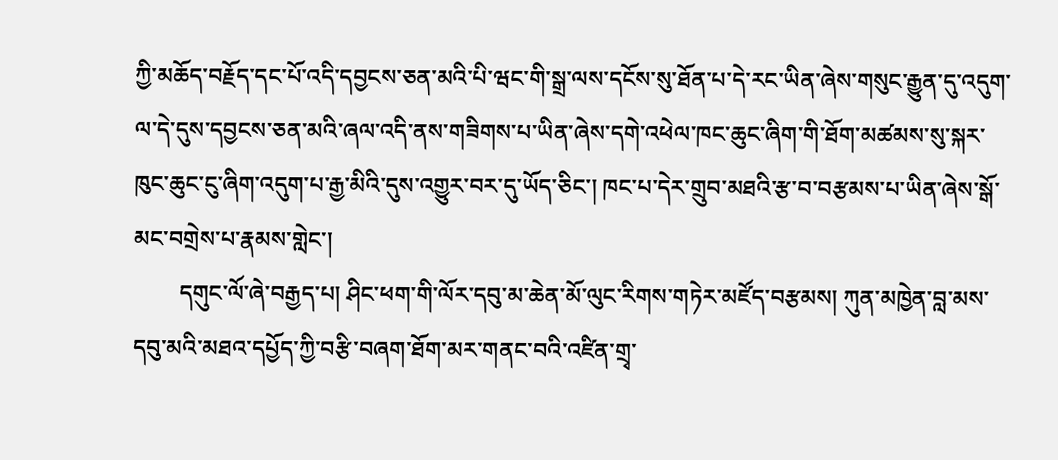ཀྱི་མཆོད་བརྗོད་དང་པོ་འདི་དབྱངས་ཅན་མའི་པི་ཝང་གི་སྒྲ་ལས་དངོས་སུ་ཐོན་པ་དེ་རང་ཡིན་ཞེས་གསུང་རྒྱུན་དུ་འདུག་ལ་དེ་དུས་དབྱངས་ཅན་མའི་ཞལ་འདི་ནས་གཟིགས་པ་ཡིན་ཞེས་དགེ་འཕེལ་ཁང་ཆུང་ཞིག་གི་ཐོག་མཚམས་སུ་སྐར་ཁུང་ཆུང་ངུ་ཞིག་འདུག་པ་རྒྱ་མིའི་དུས་འགྱུར་བར་དུ་ཡོད་ཅིང་། ཁང་པ་དེར་གྲུབ་མཐའི་རྩ་བ་བརྩམས་པ་ཡིན་ཞེས་སྒོ་མང་བགྲེས་པ་རྣམས་གླེང་།
        དགུང་ལོ་ཞེ་བརྒྱད་པ། ཤིང་ཕག་གི་ལོར་དབུ་མ་ཆེན་མོ་ལུང་རིགས་གཏེར་མཛོད་བརྩམས། ཀུན་མཁྱེན་བླ་མས་དབུ་མའི་མཐའ་དཔྱོད་ཀྱི་བརྩི་བཞག་ཐོག་མར་གནང་བའི་འཛིན་གྲྭ་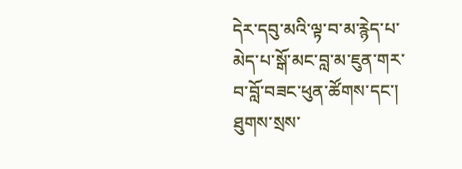དེར་དབུ་མའི་ལྟ་བ་མ་རྙེད་པ་མེད་པ་སྒོ་མང་བླ་མ་ཇུན་གར་བ་བློ་བཟང་ཕུན་ཚོགས་དང་། ཐུགས་སྲས་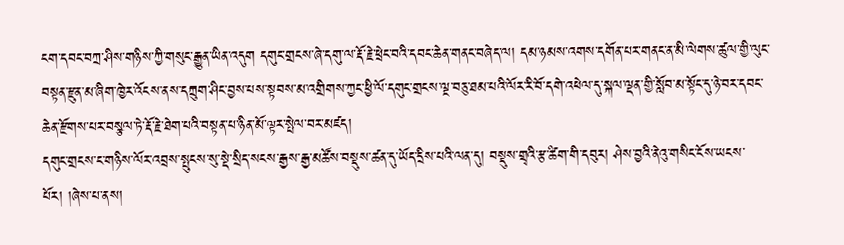ངག་དབང་བཀྲ་ཤིས་གཉིས་ཀྱི་གསུང་རྒྱུན་ཡིན་འདུག དགུང་གྲངས་ཞེ་དགུ་ལ་རྡོ་རྗེ་ཕྲེང་བའི་དབང་ཆེན་གནང་བཞེད་ལ། དམ་ཉམས་འགས་དགོན་པར་གནང་ན་མི་ལེགས་ཚུལ་གྱི་ལུང་བསྟན་རྫུན་མ་ཞིག་ཁྱེར་འོངས་ནས་དཀྲུག་ཤིང་བྱས་པས་སྟབས་མ་འགྲིགས་ཀྱང་ཕྱི་ལོ་དགུང་གྲངས་ལྔ་བཅུ་ཐམ་པའི་ལོར་རི་བོ་དགེ་འཕེལ་དུ་སྐལ་ལྡན་གྱི་སློབ་མ་སྟོང་དུ་ཉེ་བར་དབང་ཆེན་རྫོགས་པར་བསྩལ་ཏེ་རྡོ་རྗེ་ཐེག་པའི་བསྟན་པ་ཉིན་མོ་ལྟར་སྤེལ་བར་མཛད།
དགུང་གྲངས་ང་གཉིས་ལོར་འབྲས་སྤུངས་སུ་སྡེ་སྲིད་སངས་རྒྱས་རྒྱ་མཚོས་བསྡུས་ཚན་དུ་ཡོད་དྲིས་པའི་ལན་དུ། བསྡུས་གྲྭའི་རྩ་ཚིག་གི་དབུར། ཤེས་བྱའི་ནེའུ་གསིང་ངོས་ཡངས་པོར། །ཞེས་པ་ནས།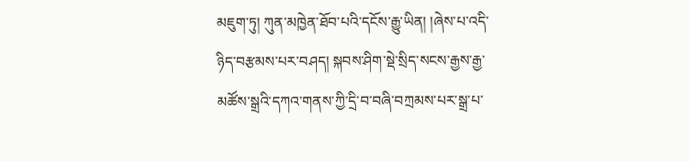མཇུག་ཏུ། ཀུན་མཁྱེན་ཐོབ་པའི་དངོས་རྒྱུ་ཡིན། །ཞེས་པ་འདི་ཉིད་བརྩམས་པར་བཤད། སྐབས་ཤིག་སྡེ་སྲིད་སངས་རྒྱས་རྒྱ་མཚོས་སྒྲའི་དཀའ་གནས་ཀྱི་དྲི་བ་བཞི་བཀྲམས་པར་སྒྲ་པ་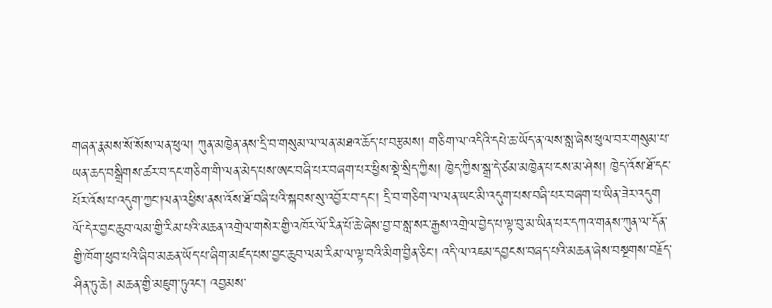གཞན་རྣམས་སོ་སོས་ལན་ཕུལ། ཀུན་མཁྱེན་ནས་དྲི་བ་གསུམ་ལ་ལན་མཐའ་ཆོད་པ་བརྩམས། གཅིག་ལ་འདིའི་དཔེ་ཆ་ཡོད་ན་ལས་སླ་ཞེས་ཕུལ་བར་གསུམ་པ་ཡན་ཆད་བསྒྲིགས་ཚར་བ་དང་གཅིག་གི་ལན་མེད་པས་ཨང་བཞི་པར་བཞག་པར་ཕྱིས་སྡེ་སྲིད་ཀྱིས། ཁྱེད་ཀྱིས་སྒྲ་དེ་ཙམ་མཁྱེན་པ་ངས་མ་ཤེས། ཁྱེད་འོས་ཐོ་དང་པོར་འོས་པ་འདུག་ཀྱང་།ལན་འཕྱིས་ནས་འོས་ཐོ་བཞི་པའི་སྐབས་སུ་འབྱོར་བ་དང་། དྲི་བ་གཅིག་ལ་ལན་ཡང་མི་འདུག་པས་བཞི་པར་བཞག་པ་ཡིན་ཟེར་འདུག ལོ་དེར་བྱང་ཆུབ་ལམ་གྱི་རིམ་པའི་མཆན་འགྲེལ་གསེར་གྱི་འཁོར་ལོ་རིན་པོ་ཆེ་ཞེས་བྱ་བ་སླ་སར་རྒྱས་འགྲེལ་བྱེད་པ་ལྟ་བུ་མ་ཡིན་པར་དཀའ་གནས་ཀུན་ལ་དོན་གྱི་ཁོག་ཕུབ་པའི་ཞིབ་མཆན་ཡོད་པ་ཞིག་མཛད་པས་བྱང་ཆུབ་ལམ་རིམ་ལ་ལྟ་བའི་མིག་བྱིན་ཅིང་། འདི་ལ་འཇམ་དབྱངས་བཞད་པའི་མཆན་ཞེས་བསྔགས་བརྗོད་ཤིན་ཏུ་ཆེ། མཆན་གྱི་མཇུག་ཏུའང་། འབྱམས་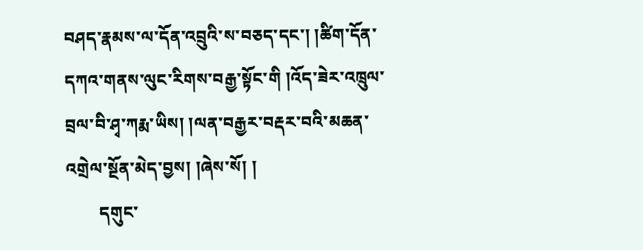བཤད་རྣམས་ལ་དོན་འབྲུའི་ས་བཅད་དང་། །ཚིག་དོན་དཀའ་གནས་ལུང་རིགས་བརྒྱ་སྟོང་གི །འོད་ཟེར་འཁྲུལ་བྲལ་བི་ཤྭ་ཀརྨ་ཡིས། །ལན་བརྒྱར་བརྡར་བའི་མཆན་འགྲེལ་སྔོན་མེད་བྱས། །ཞེས་སོ། །
        དགུང་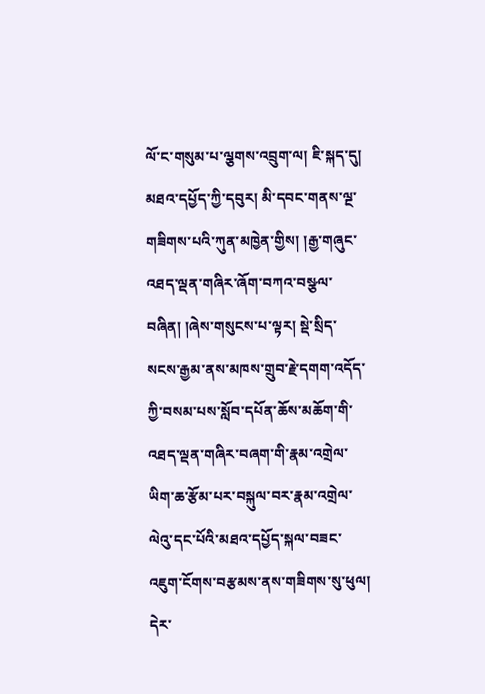ལོ་ང་གསུམ་པ་ལྕགས་འབྲུག་ལ། ཇི་སྐད་དུ། མཐའ་དཔྱོད་ཀྱི་དབུར། མི་དབང་གནས་ལྔ་གཟིགས་པའི་ཀུན་མཁྱེན་གྱིས། །རྒྱ་གཞུང་འཐད་ལྡན་གཞིར་ཞོག་བཀའ་བསྩལ་བཞིན། །ཞེས་གསུངས་པ་ལྟར། སྡེ་སྲིད་སངས་རྒྱམ་ནས་མཁས་གྲུབ་རྗེ་དགག་འདོད་ཀྱི་བསམ་པས་སློབ་དཔོན་ཆོས་མཆོག་གི་འཐད་ལྡན་གཞིར་བཞག་གི་རྣམ་འགྲེལ་ཡིག་ཆ་རྩོམ་པར་བསྐུལ་བར་རྣམ་འགྲེལ་ལེའུ་དང་པོའི་མཐའ་དཔྱོད་སྐལ་བཟང་འཇུག་ངོགས་བརྩམས་ནས་གཟིགས་སུ་ཕུལ། དེར་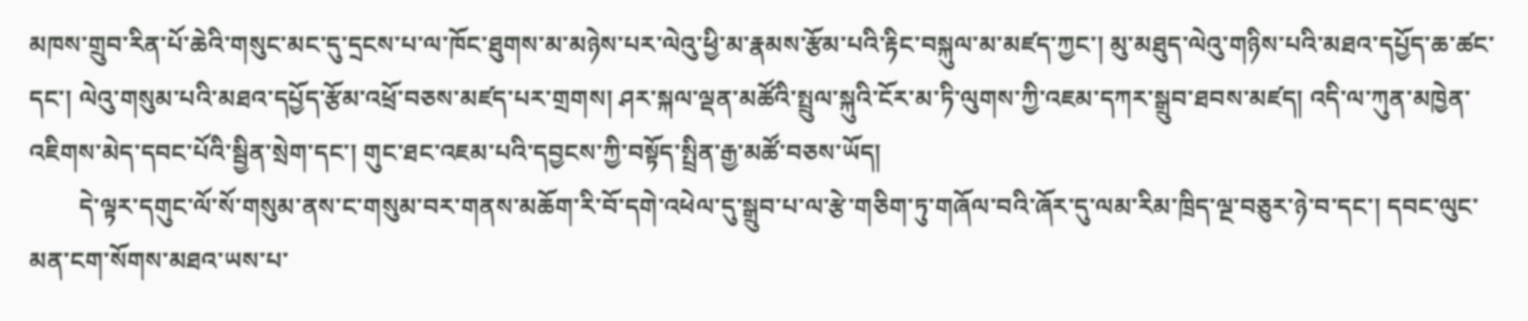མཁས་གྲུབ་རིན་པོ་ཆེའི་གསུང་མང་དུ་དྲངས་པ་ལ་ཁོང་ཐུགས་མ་མཉེས་པར་ལེའུ་ཕྱི་མ་རྣམས་རྩོམ་པའི་རྟིང་བསྐུལ་མ་མཛད་ཀྱང་། མུ་མཐུད་ལེའུ་གཉིས་པའི་མཐའ་དཔྱོད་ཆ་ཚང་དང་། ལེའུ་གསུམ་པའི་མཐའ་དཔྱོད་རྩོམ་འཕྲོ་བཅས་མཛད་པར་གྲགས། ཤར་སྐལ་ལྡན་མཚོའི་སྤྲུལ་སྐུའི་ངོར་མ་ཏི་ལུགས་ཀྱི་འཇམ་དཀར་སྒྲུབ་ཐབས་མཛད། འདི་ལ་ཀུན་མཁྱེན་འཇིགས་མེད་དབང་པོའི་སྦྱིན་སྲེག་དང་། གུང་ཐང་འཇམ་པའི་དབྱངས་ཀྱི་བསྟོད་སྤྲིན་རྒྱ་མཚོ་བཅས་ཡོད།
        དེ་ལྟར་དགུང་ལོ་སོ་གསུམ་ནས་ང་གསུམ་བར་གནས་མཆོག་རི་བོ་དགེ་འཕེལ་དུ་སྒྲུབ་པ་ལ་རྩེ་གཅིག་ཏུ་གཞོལ་བའི་ཞོར་དུ་ལམ་རིམ་ཁྲིད་ལྔ་བཅུར་ཉེ་བ་དང་། དབང་ལུང་མན་ངག་སོགས་མཐའ་ཡས་པ་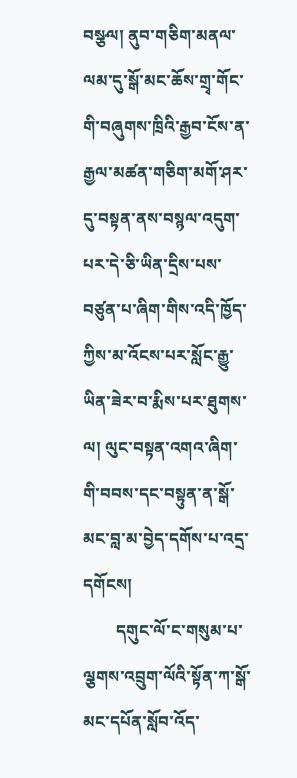བསྩལ། ནུབ་གཅིག་མནལ་ལམ་དུ་སྒོ་མང་ཆོས་གྲྭ་གོང་གི་བཞུགས་ཁྲིའི་རྒྱབ་ངོས་ན་རྒྱལ་མཚན་གཅིག་མགོ་ཤར་དུ་བསྟན་ནས་བསྙལ་འདུག་པར་དེ་ཅི་ཡིན་དྲིས་པས་བཙུན་པ་ཞིག་གིས་འདི་ཁྱོད་ཀྱིས་མ་འོངས་པར་སློང་རྒྱུ་ཡིན་ཟེར་བ་རྨིས་པར་ཐུགས་ལ། ལུང་བསྟན་འགའ་ཞིག་གི་བབས་དང་བསྟུན་ན་སྒོ་མང་བླ་མ་བྱེད་དགོས་པ་འདྲ་དགོངས།
        དགུང་ལོ་ང་གསུམ་པ་ལྕགས་འབྲུག་ལོའི་སྟོན་ཀ་སྒོ་མང་དཔོན་སློབ་འོད་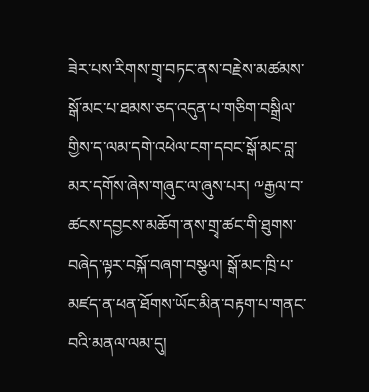ཟེར་པས་རིགས་གྲྭ་བཏང་ནས་བརྗེས་མཚམས་སྒོ་མང་པ་ཐམས་ཅད་འདུན་པ་གཅིག་བསྒྲིལ་གྱིས་ད་ལམ་དགེ་འཕེལ་ངག་དབང་སྒོ་མང་བླ་མར་དགོས་ཞེས་གཞུང་ལ་ཞུས་པར། ༸རྒྱལ་བ་ཚངས་དབྱངས་མཆོག་ནས་གྲྭ་ཚང་གི་ཐུགས་བཞེད་ལྟར་བསྐོ་བཞག་བསྩལ། སྒོ་མང་ཁྲི་པ་མཛད་ན་ཕན་ཐོགས་ཡོང་མིན་བརྟག་པ་གནང་བའི་མནལ་ལམ་དུ།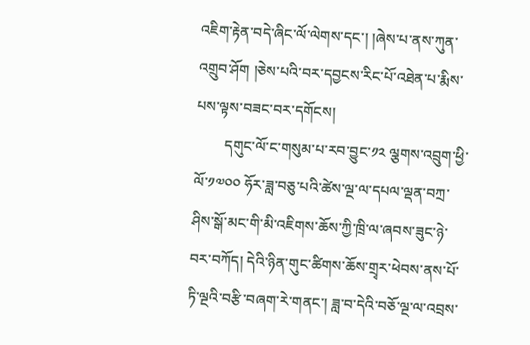འཇིག་རྟེན་བདེ་ཞིང་ལོ་ལེགས་དང་། །ཞེས་པ་ནས་ཀུན་འགྲུབ་ཤོག །ཅེས་པའི་བར་དབྱངས་རིང་པོ་འཐེན་པ་རྨིས་པས་ལྟས་བཟང་བར་དགོངས།
        དགུང་ལོ་ང་གསུམ་པ་རབ་བྱུང་༡༢ ལྕགས་འབྲུག་ཕྱི་ལོ་༡༧༠༠ ཧོར་ཟླ་བཅུ་པའི་ཚེས་ལྔ་ལ་དཔལ་ལྡན་བཀྲ་ཤིས་སྒོ་མང་གི་མི་འཇིགས་ཆོས་ཀྱི་ཁྲི་ལ་ཞབས་ཟུང་ཉེ་བར་བཀོད། དེའི་ཉིན་གུང་ཚིགས་ཆོས་གྲྭར་ཕེབས་ནས་པོ་ཏི་ལྔའི་བརྩི་བཞག་རེ་གནང་། ཟླ་བ་དེའི་བཅོ་ལྔ་ལ་འབྲས་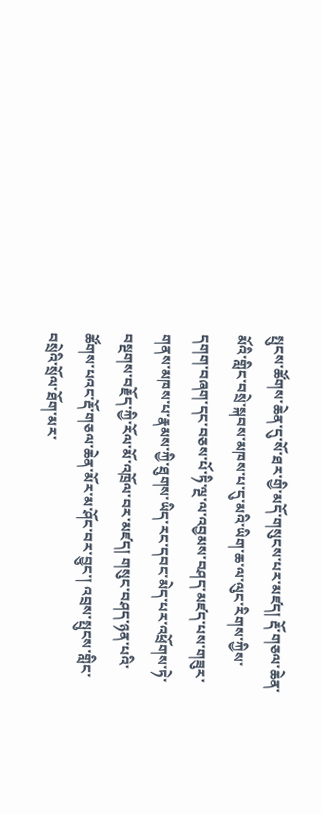སྤུངས་ཚོགས་ཆེན་དུ་སོ་ཐར་གྱི་མདོ་གསུངས་པར་མཛད། རྡོ་གཅལ་ཆེན་མོའི་གླིང་བསྲེ་སྐབས་མཁས་པ་དུ་མའི་ཡིག་ཆ་ལ་ལུང་རིགས་ཀྱིས་དགག་བཞག་དང་བཅས་པོ་ཏི་ལྔ་ལ་འབྱམས་བཤད་མཛད་པས་གཟུར་གནས་མཁས་པ་རྣམས་ཀྱི་ཐུགས་ཡིད་རང་དབང་མེད་པར་འཕྲོགས་ཏེ་བསྔགས་བརྗོད་ཀྱི་རོལ་མོ་འཁྲོལ་བར་མཛད། གསུང་བཤད་ཉན་པའི་ཚོགས་པའང་རྡོ་གཅལ་ཆེན་མོར་མ་ཤོང་བར་བྱུང་། འབྲས་སྤུངས་གླིང་བསྲེའི་སྲོལ་ཐོག་མར་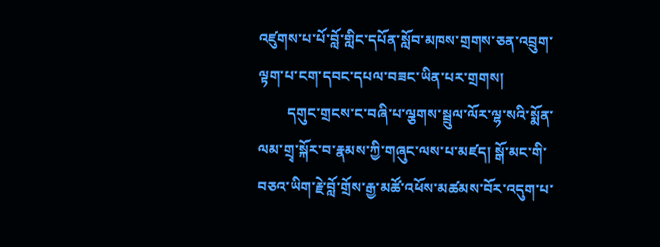འཛུགས་པ་པོ་བློ་གླིང་དཔོན་སློབ་མཁས་གྲགས་ཅན་འབྲུག་ལྟག་པ་ངག་དབང་དཔལ་བཟང་ཡིན་པར་གྲགས།
        དགུང་གྲངས་ང་བཞི་པ་ལྕགས་སྦྲུལ་ལོར་ལྷ་སའི་སྨོན་ལམ་གྲྭ་སྐོར་བ་རྣམས་ཀྱི་གཞུང་ལས་པ་མཛད། སྒོ་མང་གི་བཅའ་ཡིག་རྗེ་བློ་གྲོས་རྒྱ་མཚོ་འཕོས་མཚམས་བོར་འདུག་པ་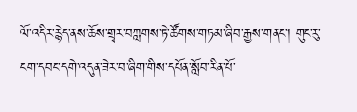ལོ་འདིར་རྙེད་ནས་ཆོས་གྲྭར་བཀླགས་ཏེ་ཚོགས་གཏམ་ཞིབ་རྒྱས་གནང་། གུང་རུ་ངག་དབང་དགེ་འདུན་ཟེར་བ་ཞིག་གིས་དཔོན་སློབ་རིན་པོ་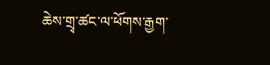ཆེས་གྲྭ་ཚང་ལ་ཕོགས་རྒྱག་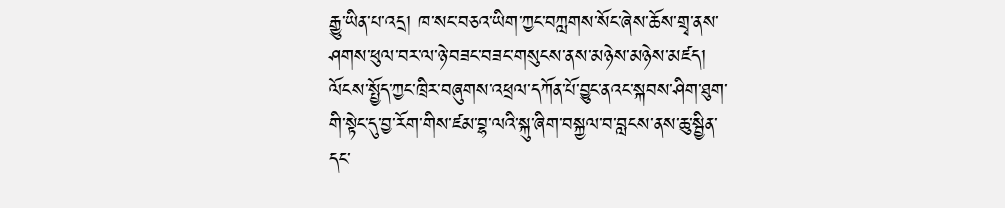རྒྱུ་ཡིན་པ་འདྲ། ཁ་སང་བཅའ་ཡིག་ཀྱང་བཀླགས་སོང་ཞེས་ཆོས་གྲྭ་ནས་ཤགས་ཕུལ་བར་ལ་ཉེ་བཟང་བཟང་གསུངས་ནས་མཉེས་མཉེས་མཛད། ལོངས་སྤྱོད་ཀྱང་ཁྲིར་བཞུགས་འཕྲལ་དཀོན་པོ་བྱུང་ནའང་སྐབས་ཤིག་ཐུག་གི་སྟེང་དུ་བྱ་རོག་གིས་ཛམ་བྷ་ལའི་སྐུ་ཞིག་བསྐྱལ་བ་བླངས་ནས་ཆུ་སྦྱིན་དང་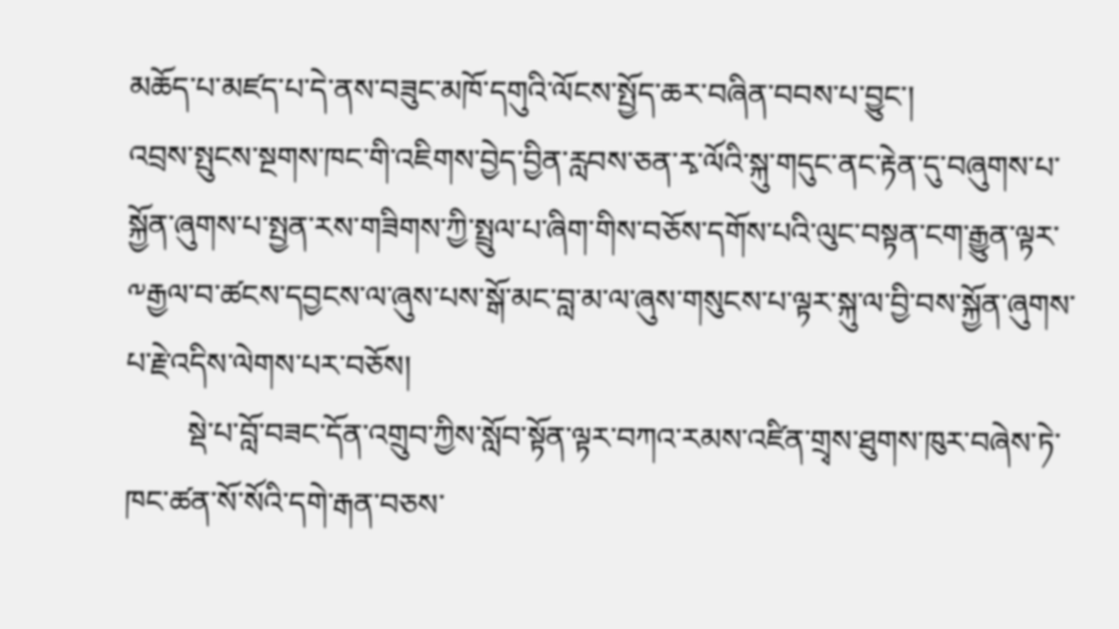མཆོད་པ་མཛད་པ་དེ་ནས་བཟུང་མཁོ་དགུའི་ལོངས་སྤྱོད་ཆར་བཞིན་བབས་པ་བྱུང་།
འབྲས་སྤུངས་སྔགས་ཁང་གི་འཇིགས་བྱེད་བྱིན་རླབས་ཅན་རྭ་ལོའི་སྐུ་གདུང་ནང་རྟེན་དུ་བཞུགས་པ་སྐྱོན་ཞུགས་པ་སྤྱན་རས་གཟིགས་ཀྱི་སྤྲུལ་པ་ཞིག་གིས་བཅོས་དགོས་པའི་ལུང་བསྟན་ངག་རྒྱུན་ལྟར་༸རྒྱལ་བ་ཚངས་དབྱངས་ལ་ཞུས་པས་སྒོ་མང་བླ་མ་ལ་ཞུས་གསུངས་པ་ལྟར་སྐུ་ལ་བྱི་བས་སྐྱོན་ཞུགས་པ་རྗེ་འདིས་ལེགས་པར་བཅོས།
        སྡེ་པ་བློ་བཟང་དོན་འགྲུབ་ཀྱིས་སློབ་སྟོན་ལྟར་བཀའ་རམས་འཛིན་གྲྭས་ཐུགས་ཁུར་བཞེས་ཏེ་ཁང་ཚན་སོ་སོའི་དགེ་རྒན་བཅས་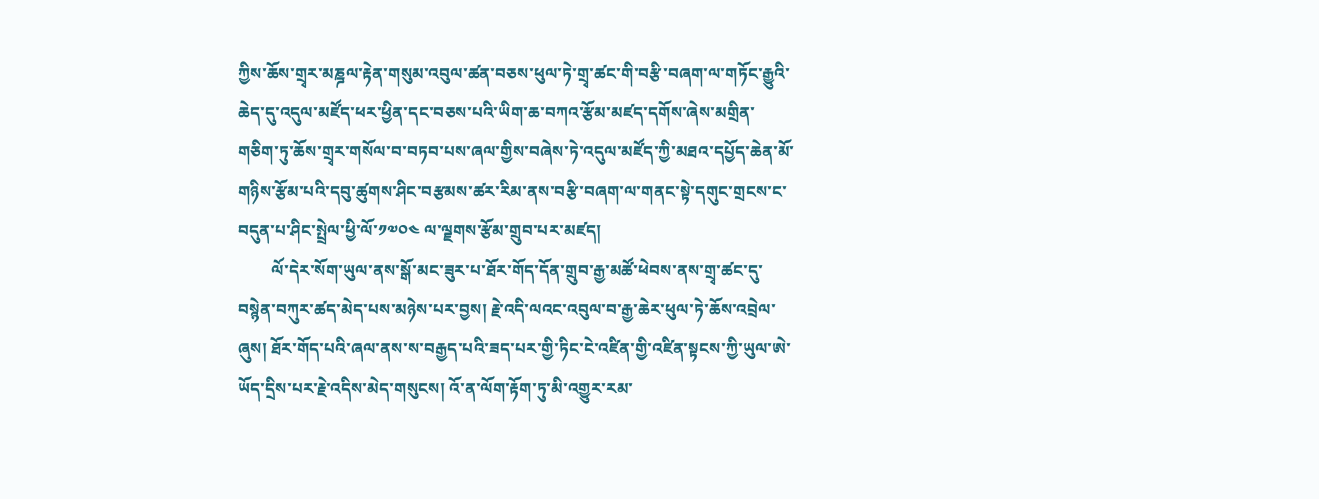ཀྱིས་ཆོས་གྲྭར་མཎྜལ་རྟེན་གསུམ་འབུལ་ཚན་བཅས་ཕུལ་ཏེ་གྲྭ་ཚང་གི་བརྩི་བཞག་ལ་གཏོང་རྒྱུའི་ཆེད་དུ་འདུལ་མཛོད་ཕར་ཕྱིན་དང་བཅས་པའི་ཡིག་ཆ་བཀའ་རྩོམ་མཛད་དགོས་ཞེས་མགྲིན་གཅིག་ཏུ་ཆོས་གྲྭར་གསོལ་བ་བཏབ་པས་ཞལ་གྱིས་བཞེས་ཏེ་འདུལ་མཛོད་ཀྱི་མཐའ་དཔྱོད་ཆེན་མོ་གཉིས་རྩོམ་པའི་དབུ་ཚུགས་ཤིང་བརྩམས་ཚར་རིམ་ནས་བརྩི་བཞག་ལ་གནང་སྟེ་དགུང་གྲངས་ང་བདུན་པ་ཤིང་སྤྲེལ་ཕྱི་ལོ་༡༧༠༤ ལ་ལྗགས་རྩོམ་གྲུབ་པར་མཛད།
        ལོ་དེར་སོག་ཡུལ་ནས་སྒོ་མང་ཟུར་པ་ཐོར་གོད་དོན་གྲུབ་རྒྱ་མཚོ་ཕེབས་ནས་གྲྭ་ཚང་དུ་བསྙེན་བཀུར་ཚད་མེད་པས་མཉེས་པར་བྱས། རྗེ་འདི་ལའང་འབུལ་བ་རྒྱ་ཆེར་ཕུལ་ཏེ་ཆོས་འབྲེལ་ཞུས། ཐོར་གོད་པའི་ཞལ་ནས་ས་བརྒྱད་པའི་ཟད་པར་གྱི་ཏིང་ངེ་འཛིན་གྱི་འཛིན་སྟངས་ཀྱི་ཡུལ་ཨེ་ཡོད་དྲིས་པར་རྗེ་འདིས་མེད་གསུངས། འོ་ན་ལོག་རྟོག་ཏུ་མི་འགྱུར་རམ་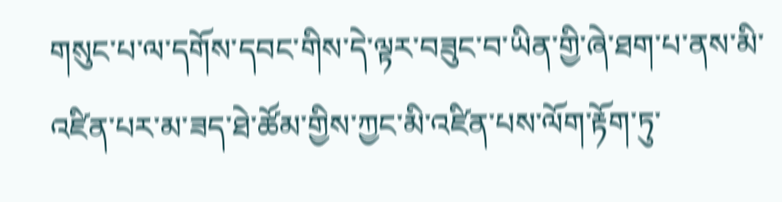གསུང་པ་ལ་དགོས་དབང་གིས་དེ་ལྟར་བཟུང་བ་ཡིན་གྱི་ཞེ་ཐག་པ་ནས་མི་འཛིན་པར་མ་ཟད་ཐེ་ཚོམ་གྱིས་ཀྱང་མི་འཛིན་པས་ལོག་རྟོག་ཏུ་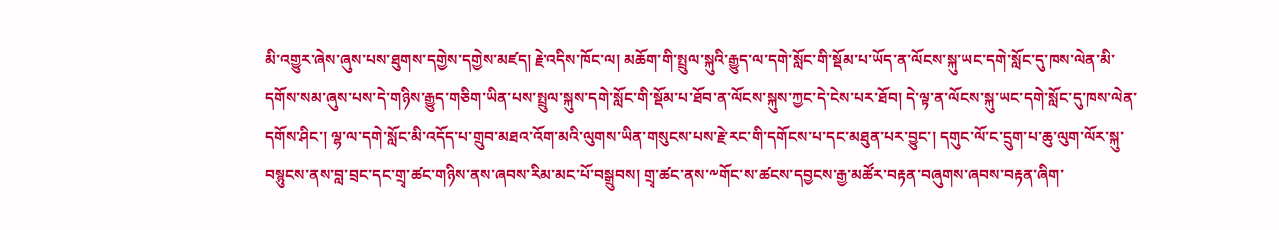མི་འགྱུར་ཞེས་ཞུས་པས་ཐུགས་དགྱེས་དགྱེས་མཛད། རྗེ་འདིས་ཁོང་ལ། མཆོག་གི་སྤྲུལ་སྐུའི་རྒྱུད་ལ་དགེ་སློང་གི་སྡོམ་པ་ཡོད་ན་ལོངས་སྐུ་ཡང་དགེ་སློང་དུ་ཁས་ལེན་མི་དགོས་སམ་ཞུས་པས་དེ་གཉིས་རྒྱུད་གཅིག་ཡིན་པས་སྤྲུལ་སྐུས་དགེ་སློང་གི་སྡོམ་པ་ཐོབ་ན་ལོངས་སྐུས་ཀྱང་དེ་ངེས་པར་ཐོབ། དེ་ལྟ་ན་ལོངས་སྐུ་ཡང་དགེ་སློང་དུ་ཁས་ལེན་དགོས་ཤིང་། ལྷ་ལ་དགེ་སློང་མི་འདོད་པ་གྲུབ་མཐའ་འོག་མའི་ལུགས་ཡིན་གསུངས་པས་རྗེ་རང་གི་དགོངས་པ་དང་མཐུན་པར་བྱུང་། དགུང་ལོ་ང་དྲུག་པ་ཆུ་ལུག་ལོར་སྐུ་བསྙུངས་ནས་བླ་བྲང་དང་གྲྭ་ཚང་གཉིས་ནས་ཞབས་རིམ་མང་པོ་བསྒྲུབས། གྲྭ་ཚང་ནས་༸གོང་ས་ཚངས་དབྱངས་རྒྱ་མཚོར་བརྟན་བཞུགས་ཞབས་བརྟན་ཞིག་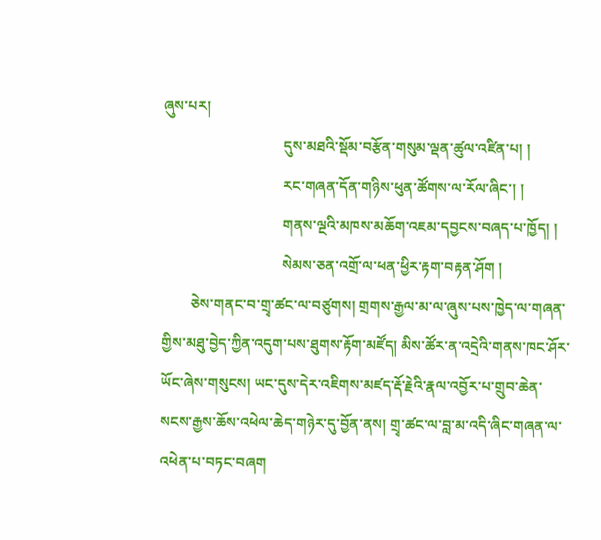ཞུས་པར།
                                 དུས་མཐའི་སྡོམ་བརྩོན་གསུམ་ལྡན་ཚུལ་འཛིན་པ། །
                                 རང་གཞན་དོན་གཉིས་ཕུན་ཚོགས་ལ་རོལ་ཞིང་། །
                                 གནས་ལྔའི་མཁས་མཆོག་འཇམ་དབྱངས་བཞད་པ་ཁྱོད། །
                                 སེམས་ཅན་འགྲོ་ལ་ཕན་ཕྱིར་རྟག་བརྟན་ཤོག །
        ཅེས་གནང་བ་གྲྭ་ཚང་ལ་བཙུགས། གྲགས་རྒྱལ་མ་ལ་ཞུས་པས་ཁྱེད་ལ་གཞན་གྱིས་མཐུ་བྱེད་ཀྱིན་འདུག་པས་ཐུགས་རྟོག་མཛོད། མིས་ཚོར་ན་འདྲེའི་གནས་ཁང་ཤོར་ཡོང་ཞེས་གསུངས། ཡང་དུས་དེར་འཇིགས་མཛད་རྡོ་རྗེའི་རྣལ་འབྱོར་པ་གྲུབ་ཆེན་སངས་རྒྱས་ཆོས་འཕེལ་ཆེད་གཉེར་དུ་བྱོན་ནས། གྲྭ་ཚང་ལ་བླ་མ་འདི་ཞིང་གཞན་ལ་འཕེན་པ་བཏང་བཞག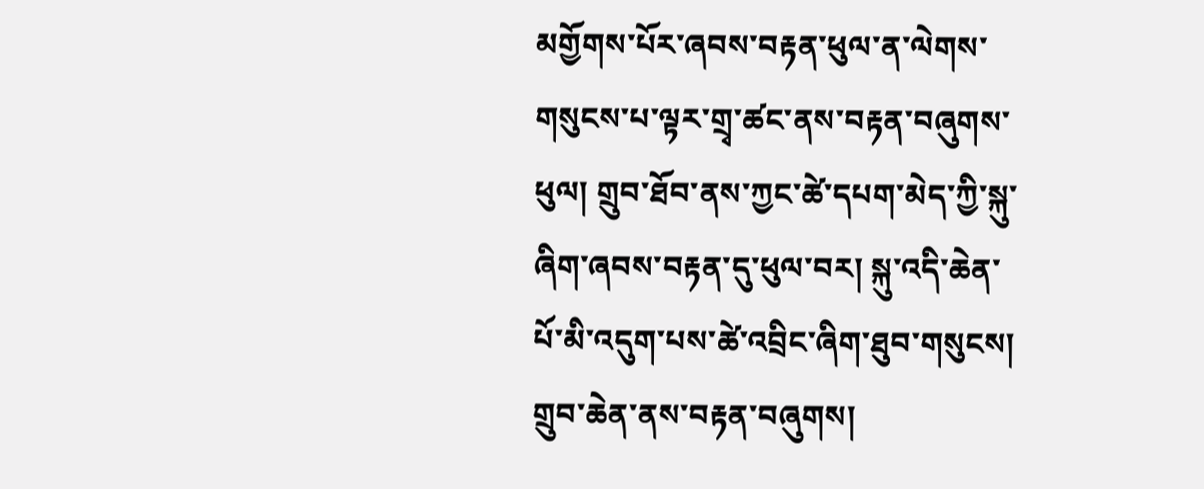མགྱོགས་པོར་ཞབས་བརྟན་ཕུལ་ན་ལེགས་གསུངས་པ་ལྟར་གྲྭ་ཚང་ནས་བརྟན་བཞུགས་ཕུལ། གྲུབ་ཐོབ་ནས་ཀྱང་ཚེ་དཔག་མེད་ཀྱི་སྐུ་ཞིག་ཞབས་བརྟན་དུ་ཕུལ་བར། སྐུ་འདི་ཆེན་པོ་མི་འདུག་པས་ཚེ་འབྲིང་ཞིག་ཐུབ་གསུངས། གྲུབ་ཆེན་ནས་བརྟན་བཞུགས།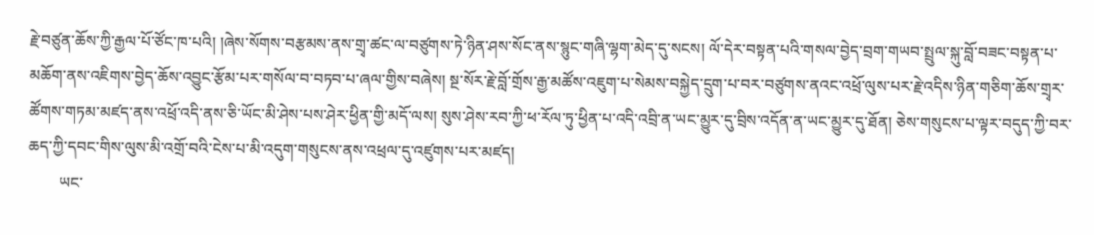རྗེ་བཙུན་ཆོས་ཀྱི་རྒྱལ་པོ་ཙོང་ཁ་པའི། །ཞེས་སོགས་བརྩམས་ནས་གྲྭ་ཚང་ལ་བཙུགས་ཏེ་ཉིན་ཤས་སོང་ནས་སྙུང་གཞི་ལྷག་མེད་དུ་སངས། ལོ་དེར་བསྟན་པའི་གསལ་བྱེད་བྲག་གཡབ་སྤྲུལ་སྐུ་བློ་བཟང་བསྟན་པ་མཆོག་ནས་འཇིགས་བྱེད་ཆོས་འབྱུང་རྩོམ་པར་གསོལ་བ་བཏབ་པ་ཞལ་གྱིས་བཞེས། སྔ་སོར་རྗེ་བློ་གྲོས་རྒྱ་མཚོས་འཇུག་པ་སེམས་བསྐྱེད་དྲུག་པ་བར་བཙུགས་ནའང་འཕྲོ་ལུས་པར་རྗེ་འདིས་ཉིན་གཅིག་ཆོས་གྲྭར་ཚོགས་གཏམ་མཛད་ནས་འཕྲོ་འདི་ནས་ཅི་ཡོང་མི་ཤེས་པས་ཤེར་ཕྱིན་གྱི་མདོ་ལས། སུས་ཤེས་རབ་ཀྱི་ཕ་རོལ་ཏུ་ཕྱིན་པ་འདི་འབྲི་ན་ཡང་མྱུར་དུ་བྲིས་འདོན་ན་ཡང་མྱུར་དུ་ཐོན། ཅེས་གསུངས་པ་ལྟར་བདུད་ཀྱི་བར་ཆད་ཀྱི་དབང་གིས་ལུས་མི་འགྲོ་བའི་ངེས་པ་མི་འདུག་གསུངས་ནས་འཕྲལ་དུ་འཛུགས་པར་མཛད།
        ཡང་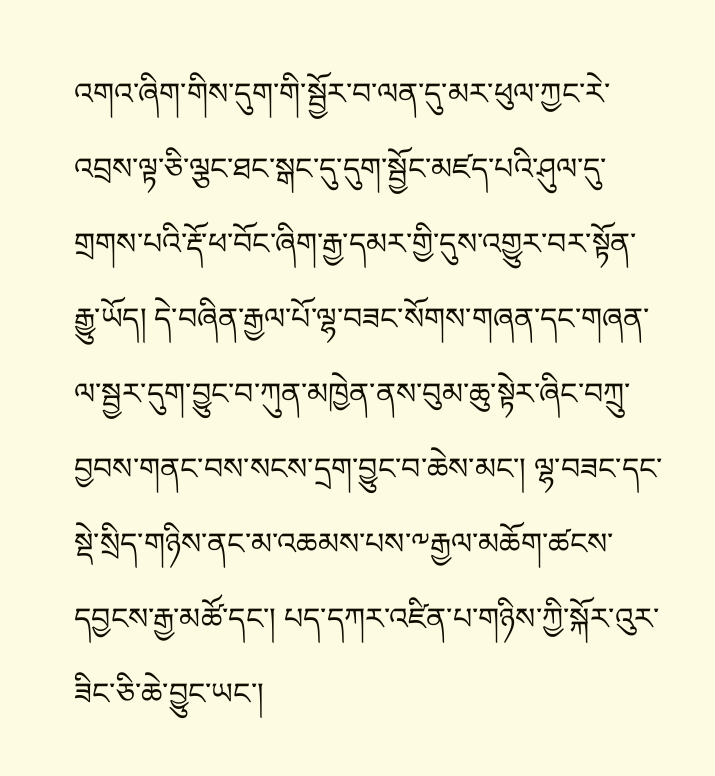འགའ་ཞིག་གིས་དུག་གི་སྦྱོར་བ་ལན་དུ་མར་ཕུལ་ཀྱང་རེ་འབྲས་ལྟ་ཅི་ལྕང་ཐང་སྒང་དུ་དུག་སྦྱོང་མཛད་པའི་ཤུལ་དུ་གྲགས་པའི་རྡོ་ཕ་བོང་ཞིག་རྒྱ་དམར་གྱི་དུས་འགྱུར་བར་སྟོན་རྒྱུ་ཡོད། དེ་བཞིན་རྒྱལ་པོ་ལྷ་བཟང་སོགས་གཞན་དང་གཞན་ལ་སྦྱར་དུག་བྱུང་བ་ཀུན་མཁྱེན་ནས་བུམ་ཆུ་སྟེར་ཞིང་བཀྲུ་བྱབས་གནང་བས་སངས་དྲག་བྱུང་བ་ཆེས་མང་། ལྷ་བཟང་དང་སྡེ་སྲིད་གཉིས་ནང་མ་འཆམས་པས་༸རྒྱལ་མཆོག་ཚངས་དབྱངས་རྒྱ་མཚོ་དང་། པད་དཀར་འཛིན་པ་གཉིས་ཀྱི་སྐོར་འུར་ཟིང་ཅི་ཆེ་བྱུང་ཡང་།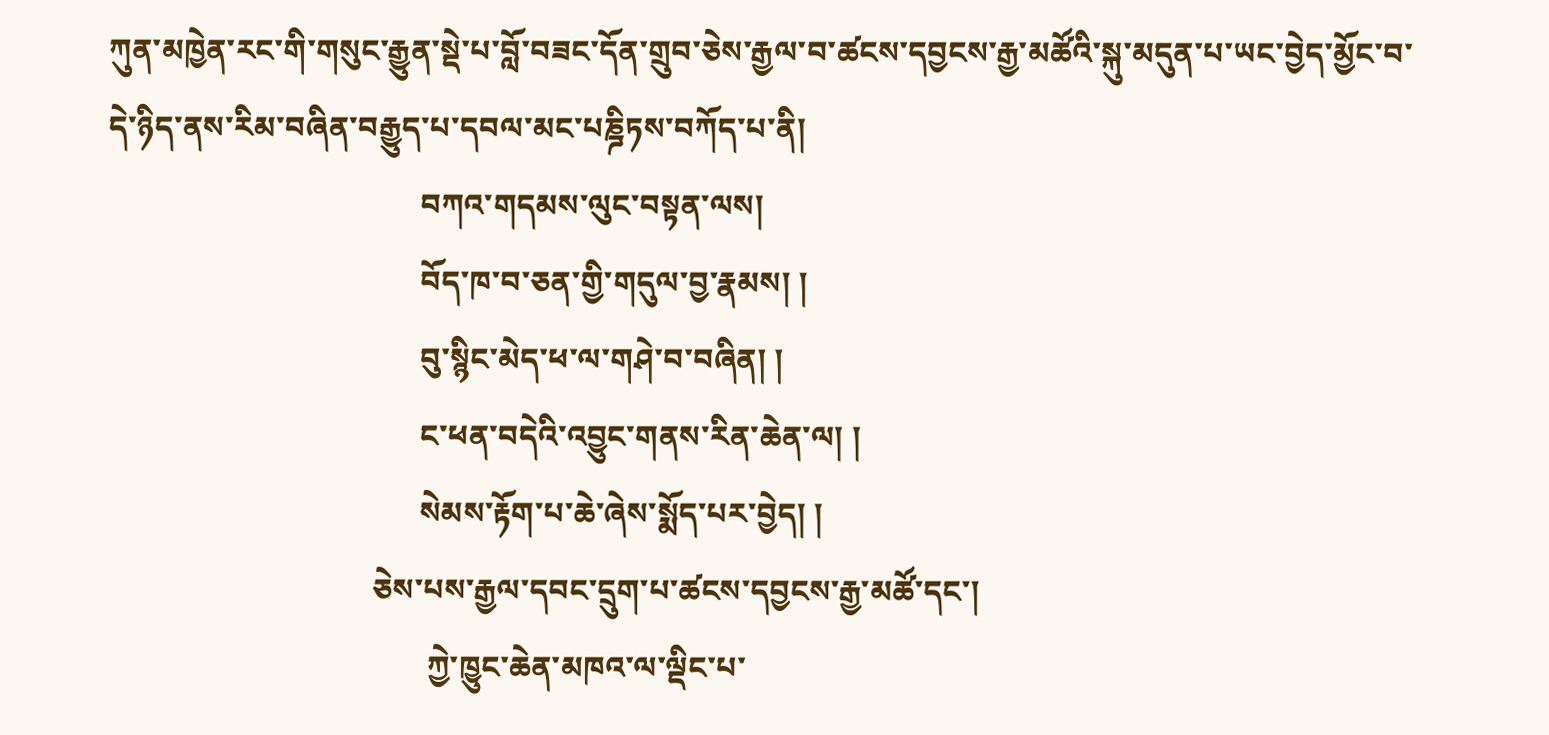ཀུན་མཁྱེན་རང་གི་གསུང་རྒྱུན་སྡེ་པ་བློ་བཟང་དོན་གྲུབ་ཅེས་རྒྱལ་བ་ཚངས་དབྱངས་རྒྱ་མཚོའི་སྐུ་མདུན་པ་ཡང་བྱེད་མྱོང་བ་དེ་ཉིད་ནས་རིམ་བཞིན་བརྒྱུད་པ་དབལ་མང་པཎྜིཏས་བཀོད་པ་ནི།
                                        བཀའ་གདམས་ལུང་བསྟན་ལས།
                                        བོད་ཁ་བ་ཅན་གྱི་གདུལ་བྱ་རྣམས། །
                                        བུ་སྙིང་མེད་ཕ་ལ་གཤེ་བ་བཞིན། །
                                        ང་ཕན་བདེའི་འབྱུང་གནས་རིན་ཆེན་ལ། །
                                        སེམས་རྟོག་པ་ཆེ་ཞེས་སྨོད་པར་བྱེད། །
                                  ཅེས་པས་རྒྱལ་དབང་དྲུག་པ་ཚངས་དབྱངས་རྒྱ་མཚོ་དང་།
                                         ཀྱེ་ཁྱུང་ཆེན་མཁའ་ལ་ལྡིང་པ་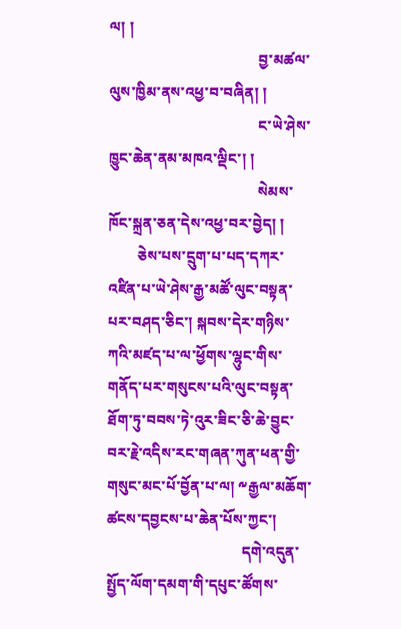ལ། །
                                         བྱ་མཚལ་ལུས་ཁྱིམ་ནས་འཕྱ་བ་བཞིན། །
                                         ང་ཡེ་ཤེས་ཁྱུང་ཆེན་ནམ་མཁའ་ལྡིང་། །
                                         སེམས་ཁོང་སྐྲན་ཅན་དེས་འཕྱ་བར་བྱེད། །
        ཅེས་པས་དྲུག་པ་པད་དཀར་འཛིན་པ་ཡེ་ཤེས་རྒྱ་མཚོ་ལུང་བསྟན་པར་བཤད་ཅིང་། སྐབས་དེར་གཉིས་ཀའི་མཛད་པ་ལ་ཕྱོགས་ལྷུང་གིས་གནོད་པར་གསུངས་པའི་ལུང་བསྟན་ཐོག་ཏུ་བབས་ཏེ་འུར་ཟིང་ཅི་ཆེ་བྱུང་བར་རྗེ་འདིས་རང་གཞན་ཀུན་ཕན་གྱི་གསུང་མང་པོ་བྱོན་པ་ལ། ༸རྒྱལ་མཆོག་ཚངས་དབྱངས་པ་ཆེན་པོས་ཀྱང་།
                                     དགེ་འདུན་སྤྱོད་ལོག་དམག་གི་དཔུང་ཚོགས་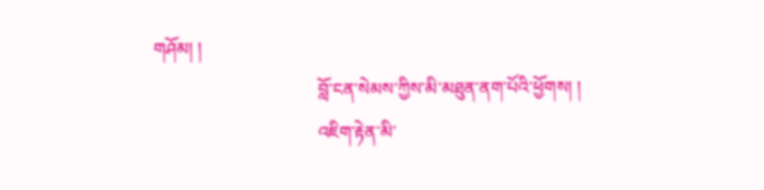གཤོམ། །
                                     བློ་ངན་སེམས་ཀྱིས་མི་མཐུན་ནག་པོའི་ཕྱོགས། །
                                     འཇིག་རྟེན་མི་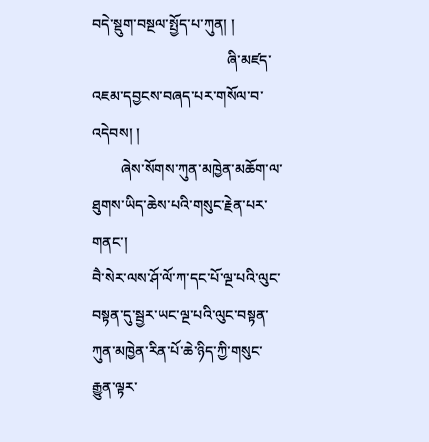བདེ་སྡུག་བསྔལ་སྤྱོད་པ་ཀུན། །
                                     ཞི་མཛད་འཇམ་དབྱངས་བཞད་པར་གསོལ་བ་འདེབས། །
        ཞེས་སོགས་ཀུན་མཁྱེན་མཆོག་ལ་ཐུགས་ཡིད་ཆེས་པའི་གསུང་རྗེན་པར་གནང་།
བཻ་སེར་ལས་ཤོ་ལོ་ཀ་དང་པོ་ལྔ་པའི་ལུང་བསྟན་དུ་སྦྱར་ཡང་ལྔ་པའི་ལུང་བསྟན་ཀུན་མཁྱེན་རིན་པོ་ཆེ་ཉིད་ཀྱི་གསུང་རྒྱུན་ལྟར་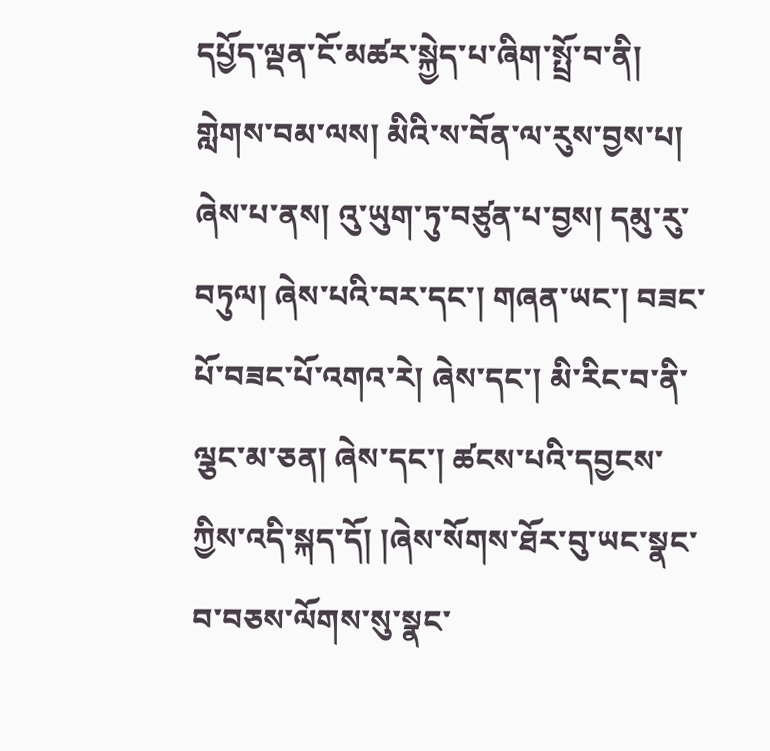དཔྱོད་ལྡན་ངོ་མཚར་སྐྱེད་པ་ཞིག་སྤྲོ་བ་ནི། གླེགས་བམ་ལས། མིའི་ས་བོན་ལ་རུས་བྱས་པ། ཞེས་པ་ནས། འུ་ཡུག་ཏུ་བཙུན་པ་བྱས། དམུ་རུ་བཏུལ། ཞེས་པའི་བར་དང་། གཞན་ཡང་། བཟང་པོ་བཟང་པོ་འགའ་རེ། ཞེས་དང་། མི་རིང་བ་ནི་ལྕང་མ་ཅན། ཞེས་དང་། ཚངས་པའི་དབྱངས་ཀྱིས་འདི་སྐད་དོ། །ཞེས་སོགས་ཐོར་བུ་ཡང་སྣང་བ་བཅས་ལོགས་སུ་སྣང་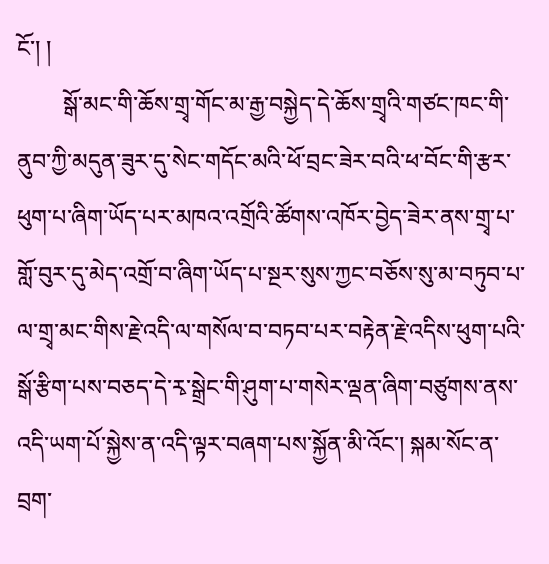ངོ་། །
        སྒོ་མང་གི་ཆོས་གྲྭ་གོང་མ་རྒྱ་བསྐྱེད་དེ་ཆོས་གྲྭའི་གཙང་ཁང་གི་ནུབ་ཀྱི་མདུན་ཟུར་དུ་སེང་གདོང་མའི་ཕོ་བྲང་ཟེར་བའི་ཕ་བོང་གི་རྩར་ཕུག་པ་ཞིག་ཡོད་པར་མཁའ་འགྲོའི་ཚོགས་འཁོར་བྱེད་ཟེར་ནས་གྲྭ་པ་གློ་བུར་དུ་མེད་འགྲོ་བ་ཞིག་ཡོད་པ་སྔར་སུས་ཀྱང་བཅོས་སུ་མ་བཏུབ་པ་ལ་གྲྭ་མང་གིས་རྗེ་འདི་ལ་གསོལ་བ་བཏབ་པར་བརྟེན་རྗེ་འདིས་ཕུག་པའི་སྒོ་རྩིག་པས་བཅད་དེ་རྭ་སྒྲེང་གི་ཤུག་པ་གསེར་ལྡན་ཞིག་བཙུགས་ནས་འདི་ཡག་པོ་སྐྱེས་ན་འདི་ལྟར་བཞག་པས་སྐྱོན་མི་འོང་། སྐམ་སོང་ན་བྲག་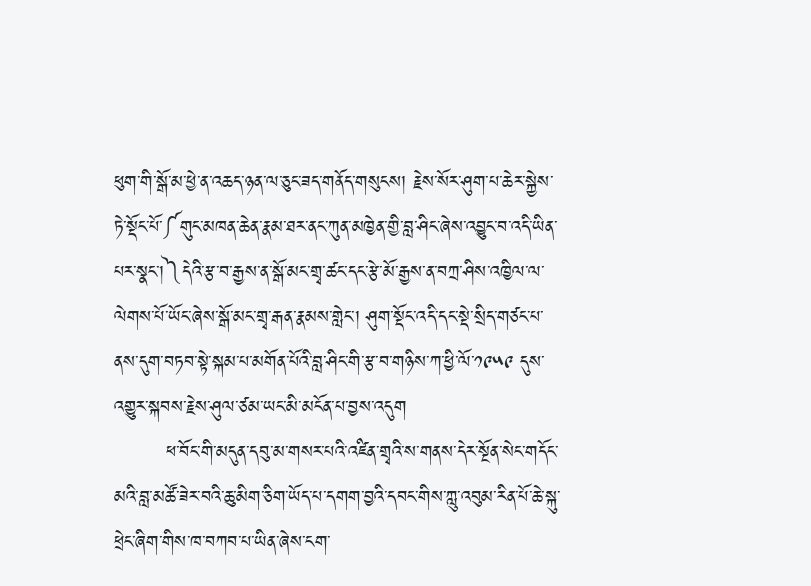ཕུག་གི་སྒོ་མ་ཕྱེ་ན་འཆད་ཉན་ལ་ཅུང་ཟད་གནོད་གསུངས། རྗེས་སོར་ཤུག་པ་ཆེར་སྐྱེས་ཏེ་སྡོང་པོ་༼གུང་མཁན་ཆེན་རྣམ་ཐར་ནང་ཀུན་མཁྱེན་གྱི་བླ་ཤིང་ཞེས་འབྱུང་བ་འདི་ཡིན་པར་སྣང་།༽དེའི་རྩ་བ་རྒྱས་ན་སྒོ་མང་གྲྭ་ཚང་དང་རྩེ་མོ་རྒྱས་ན་བཀྲ་ཤིས་འཁྱིལ་ལ་ལེགས་པོ་ཡོང་ཞེས་སྒོ་མང་གྲྭ་རྒན་རྣམས་གླེང་། ཤུག་སྡོང་འདི་དང་སྡེ་སྲིད་གཙང་པ་ནས་དུག་བཏབ་སྟེ་སྐམ་པ་མགོན་པོའི་བླ་ཤིང་གི་རྩ་བ་གཉིས་ཀ་ཕྱི་ལོ་༡༩༥༩ དུས་འགྱུར་སྐབས་རྗེས་ཤུལ་ཙམ་ཡང་མི་མངོན་པ་བྱས་འདུག
        ཕ་བོང་གི་མདུན་དབུ་མ་གསར་པའི་འཛིན་གྲྭའི་ས་གནས་དེར་སྔོན་སེང་གདོང་མའི་བླ་མཚོ་ཟེར་བའི་ཆུ་མིག་ཅིག་ཡོད་པ་དགག་བྱའི་དབང་གིས་ཀླུ་འབུམ་རིན་པོ་ཆེ་སྐུ་ཕྲེང་ཞིག་གིས་ཁ་བཀབ་པ་ཡིན་ཞེས་ངག་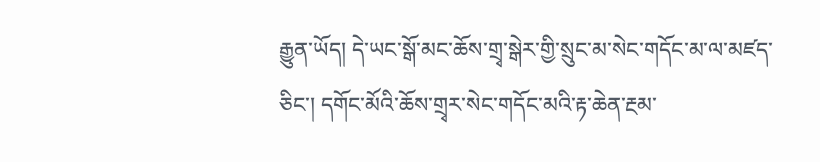རྒྱུན་ཡོད། དེ་ཡང་སྒོ་མང་ཆོས་གྲྭ་སྒེར་གྱི་སྲུང་མ་སེང་གདོང་མ་ལ་མཛད་ཅིང་། དགོང་མོའི་ཆོས་གྲྭར་སེང་གདོང་མའི་རྟ་ཆེན་རྔམ་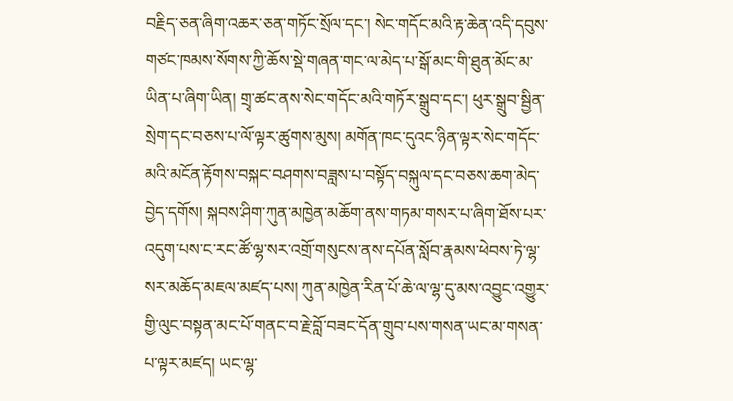བརྗིད་ཅན་ཞིག་འཆར་ཅན་གཏོང་སྲོལ་དང་། སེང་གདོང་མའི་རྟ་ཆེན་འདི་དབུས་གཙང་ཁམས་སོགས་ཀྱི་ཆོས་སྡེ་གཞན་གང་ལ་མེད་པ་སྒོ་མང་གི་ཐུན་མོང་མ་ཡིན་པ་ཞིག་ཡིན། གྲྭ་ཚང་ནས་སེང་གདོང་མའི་གཏོར་སྒྲུབ་དང་། ཕུར་སྒྲུབ་སྦྱིན་སྲེག་དང་བཅས་པ་ལོ་ལྟར་ཚུགས་མུས། མགོན་ཁང་དུའང་ཉིན་ལྟར་སེང་གདོང་མའི་མངོན་རྟོགས་བསྐང་བཤགས་བཟླས་པ་བསྟོད་བསྐུལ་དང་བཅས་ཆག་མེད་བྱེད་དགོས། སྐབས་ཤིག་ཀུན་མཁྱེན་མཆོག་ནས་གཏམ་གསར་པ་ཞིག་ཐོས་པར་འདུག་པས་ང་རང་ཚོ་ལྷ་སར་འགྲོ་གསུངས་ནས་དཔོན་སློབ་རྣམས་ཕེབས་ཏེ་ལྷ་སར་མཆོད་མཇལ་མཛད་པས། ཀུན་མཁྱེན་རིན་པོ་ཆེ་ལ་ལྷ་དུ་མས་འབྱུང་འགྱུར་གྱི་ལུང་བསྟན་མང་པོ་གནང་བ་རྗེ་བློ་བཟང་དོན་གྲུབ་པས་གསན་ཡང་མ་གསན་པ་ལྟར་མཛད། ཡང་ལྷ་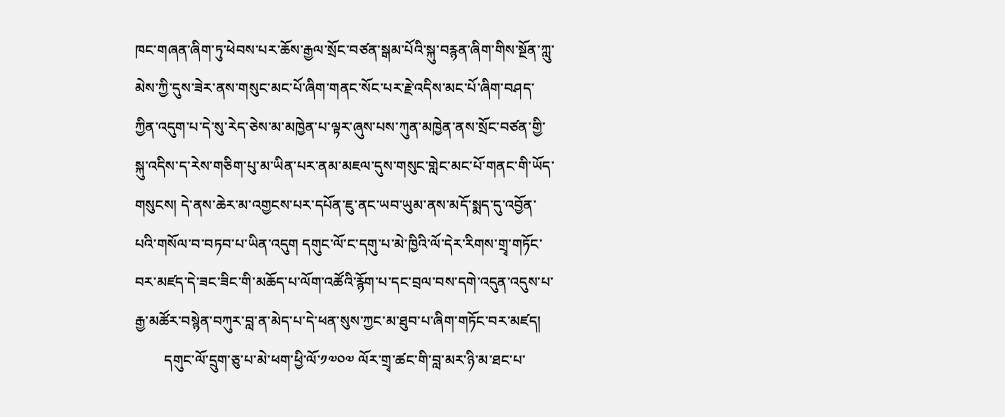ཁང་གཞན་ཞིག་ཏུ་ཕེབས་པར་ཆོས་རྒྱལ་སྲོང་བཙན་སྒམ་པོའི་སྐུ་བརྙན་ཞིག་གིས་སྔོན་ཀླུ་མེས་ཀྱི་དུས་ཟེར་ནས་གསུང་མང་པོ་ཞིག་གནང་སོང་པར་རྗེ་འདིས་མང་པོ་ཞིག་བཤད་ཀྱིན་འདུག་པ་དེ་སུ་རེད་ཅེས་མ་མཁྱེན་པ་ལྟར་ཞུས་པས་ཀུན་མཁྱེན་ནས་སྲོང་བཙན་གྱི་སྐུ་འདིས་ད་རེས་གཅིག་པུ་མ་ཡིན་པར་ནམ་མཇལ་དུས་གསུང་གླེང་མང་པོ་གནང་གི་ཡོད་གསུངས། དེ་ནས་ཆེར་མ་འགྱངས་པར་དཔོན་ཇུ་ནང་ཡབ་ཡུམ་ནས་མདོ་སྨད་དུ་འབྱོན་པའི་གསོལ་བ་བཏབ་པ་ཡིན་འདུག དགུང་ལོ་ང་དགུ་པ་མེ་ཁྱིའི་ལོ་དེར་རིགས་གྲྭ་གཏོང་བར་མཛད་དེ་ཟང་ཟིང་གི་མཆོད་པ་ལོག་འཚོའི་རྙོག་པ་དང་བྲལ་བས་དགེ་འདུན་འདུས་པ་རྒྱ་མཚོར་བསྙེན་བཀུར་བླ་ན་མེད་པ་དེ་ཕན་སུས་ཀྱང་མ་ཐུབ་པ་ཞིག་གཏོང་བར་མཛད།
        དགུང་ལོ་དྲུག་ཅུ་པ་མེ་ཕག་ཕྱི་ལོ་༡༧༠༧ ལོར་གྲྭ་ཚང་གི་བླ་མར་ཉི་མ་ཐང་པ་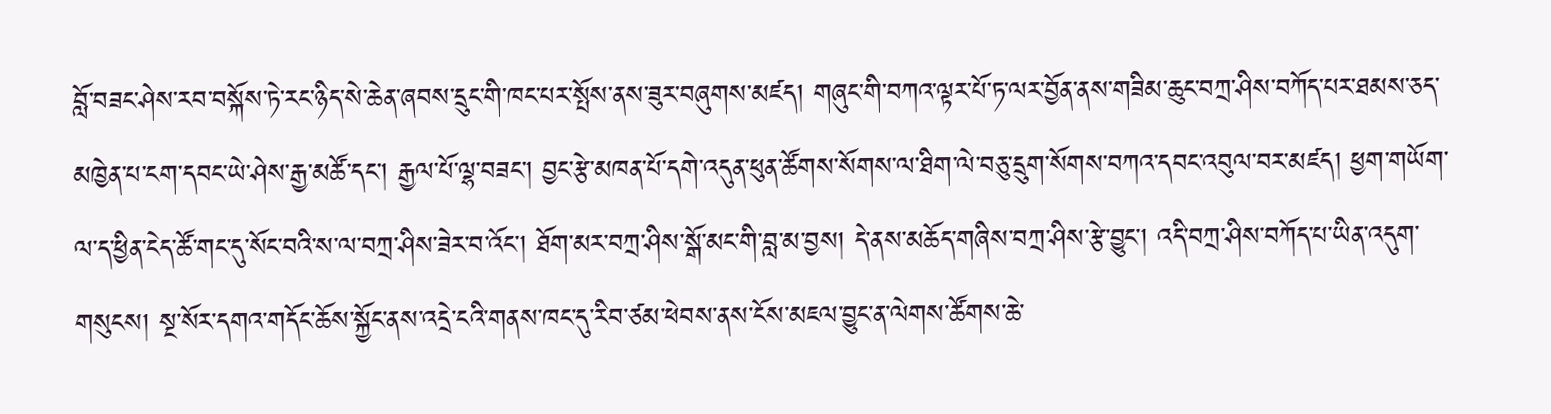བློ་བཟང་ཤེས་རབ་བསྐོས་ཏེ་རང་ཉིད་སེ་ཆེན་ཞབས་དྲུང་གི་ཁང་པར་སྤོས་ནས་ཟུར་བཞུགས་མཛད། གཞུང་གི་བཀའ་ལྟར་པོ་ཏ་ལར་བྱོན་ནས་གཟིམ་ཆུང་བཀྲ་ཤིས་བཀོད་པར་ཐམས་ཅད་མཁྱེན་པ་ངག་དབང་ཡེ་ཤེས་རྒྱ་མཚོ་དང་། རྒྱལ་པོ་ལྷ་བཟང་། བྱང་རྩེ་མཁན་པོ་དགེ་འདུན་ཕུན་ཚོགས་སོགས་ལ་ཐིག་ལེ་བཅུ་དྲུག་སོགས་བཀའ་དབང་འབུལ་བར་མཛད། ཕྱག་གཡོག་ལ་ད་ཕྱིན་ངེད་ཚོ་གང་དུ་སོང་བའི་ས་ལ་བཀྲ་ཤིས་ཟེར་བ་འོང་། ཐོག་མར་བཀྲ་ཤིས་སྒོ་མང་གི་བླ་མ་བྱས། དེ་ནས་མཆོད་གཞིས་བཀྲ་ཤིས་རྩེ་བྱུང་། འདི་བཀྲ་ཤིས་བཀོད་པ་ཡིན་འདུག་གསུངས། སྔ་སོར་དགའ་གདོང་ཆོས་སྐྱོང་ནས་འདྲེ་ངའི་གནས་ཁང་དུ་རིབ་ཙམ་ཕེབས་ནས་ངོས་མཇལ་བྱུང་ན་ལེགས་ཚོགས་ཆེ་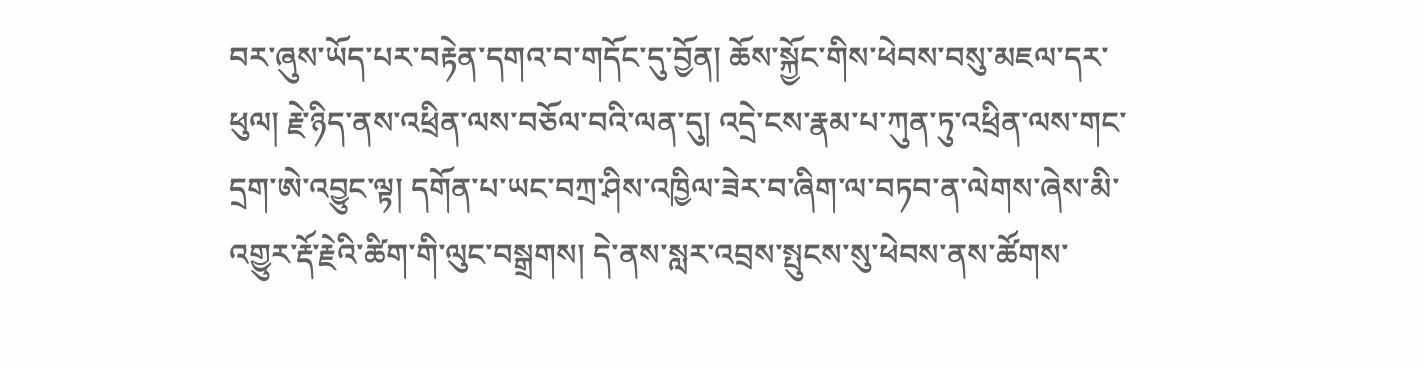བར་ཞུས་ཡོད་པར་བརྟེན་དགའ་བ་གདོང་དུ་བྱོན། ཆོས་སྐྱོང་གིས་ཕེབས་བསུ་མཇལ་དར་ཕུལ། རྗེ་ཉིད་ནས་འཕྲིན་ལས་བཅོལ་བའི་ལན་དུ། འདྲེ་ངས་རྣམ་པ་ཀུན་ཏུ་འཕྲིན་ལས་གང་དྲག་ཨེ་འབྱུང་ལྟ། དགོན་པ་ཡང་བཀྲ་ཤིས་འཁྱིལ་ཟེར་བ་ཞིག་ལ་བཏབ་ན་ལེགས་ཞེས་མི་འགྱུར་རྡོ་རྗེའི་ཚིག་གི་ལུང་བསྒྲགས། དེ་ནས་སླར་འབྲས་སྤུངས་སུ་ཕེབས་ནས་ཚོགས་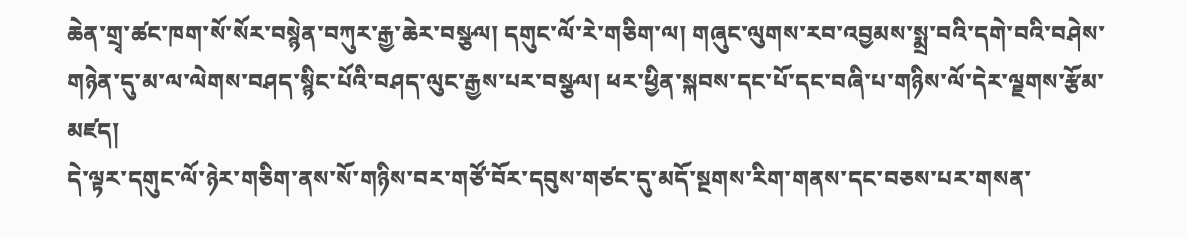ཆེན་གྲྭ་ཚང་ཁག་སོ་སོར་བསྙེན་བཀུར་རྒྱ་ཆེར་བསྩལ། དགུང་ལོ་རེ་གཅིག་ལ། གཞུང་ལུགས་རབ་འབྱམས་སྨྲ་བའི་དགེ་བའི་བཤེས་གཉེན་དུ་མ་ལ་ལེགས་བཤད་སྙིང་པོའི་བཤད་ལུང་རྒྱས་པར་བསྩལ། ཕར་ཕྱིན་སྐབས་དང་པོ་དང་བཞི་པ་གཉིས་ལོ་དེར་ལྗགས་རྩོམ་མཛད།
དེ་ལྟར་དགུང་ལོ་ཉེར་གཅིག་ནས་སོ་གཉིས་བར་གཙོ་བོར་དབུས་གཙང་དུ་མདོ་སྔགས་རིག་གནས་དང་བཅས་པར་གསན་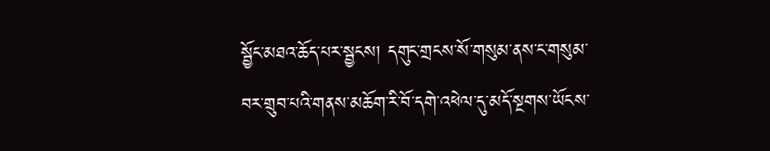སྦྱོང་མཐའ་ཆོད་པར་སྦྱངས། དགུང་གྲངས་སོ་གསུམ་ནས་ང་གསུམ་བར་གྲུབ་པའི་གནས་མཆོག་རི་བོ་དགེ་འཕེལ་དུ་མདོ་སྔགས་ཡོངས་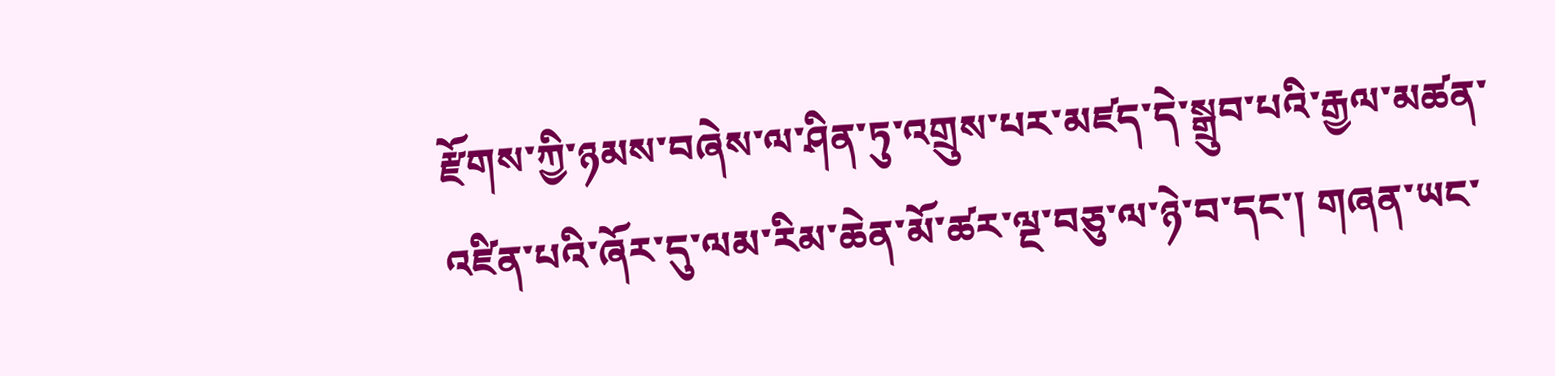རྫོགས་ཀྱི་ཉམས་བཞེས་ལ་ཤིན་ཏུ་འགྲུས་པར་མཛད་དེ་སྒྲུབ་པའི་རྒྱལ་མཚན་འཛིན་པའི་ཞོར་དུ་ལམ་རིམ་ཆེན་མོ་ཚར་ལྔ་བཅུ་ལ་ཉེ་བ་དང་། གཞན་ཡང་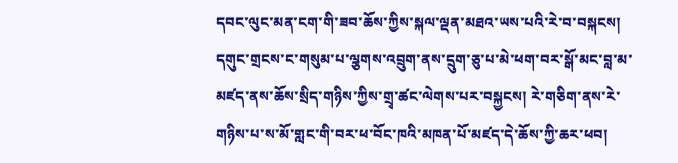དབང་ལུང་མན་ངག་གི་ཟབ་ཆོས་ཀྱིས་སྐལ་ལྡན་མཐའ་ཡས་པའི་རེ་བ་བསྐངས། དགུང་གྲངས་ང་གསུམ་པ་ལྕགས་འབྲུག་ནས་དྲུག་ཅུ་པ་མེ་ཕག་བར་སྒོ་མང་བླ་མ་མཛད་ནས་ཆོས་སྲིད་གཉིས་ཀྱིས་གྲྭ་ཚང་ལེགས་པར་བསྐྱངས། རེ་གཅིག་ནས་རེ་གཉིས་པ་ས་མོ་གླང་གི་བར་ཕ་བོང་ཁའི་མཁན་པོ་མཛད་དེ་ཆོས་ཀྱི་ཆར་ཕབ།